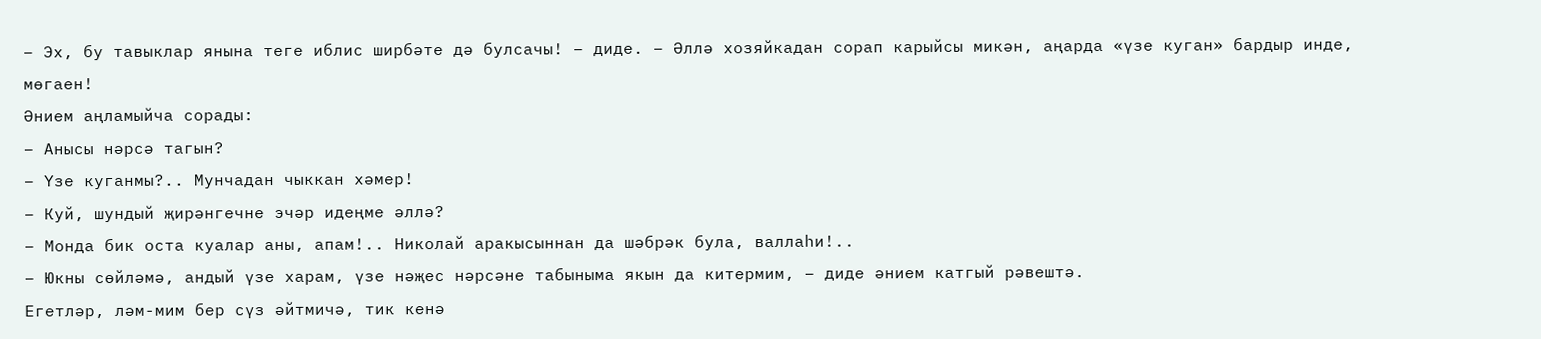– Эх, бу тавыклар янына теге иблис ширбәте дә булсачы! – диде. – Әллә хозяйкадан сорап карыйсы микән, аңарда «үзе куган» бардыр инде, мөгаен!
Әнием аңламыйча сорады:
– Анысы нәрсә тагын?
– Үзе куганмы?.. Мунчадан чыккан хәмер!
– Куй, шундый җирәнгечне эчәр идеңме әллә?
– Монда бик оста куалар аны, апам!.. Николай аракысыннан да шәбрәк була, валлаһи!..
– Юкны сөйләмә, андый үзе харам, үзе нәҗес нәрсәне табыныма якын да китермим, – диде әнием катгый рәвештә.
Егетләр, ләм-мим бер сүз әйтмичә, тик кенә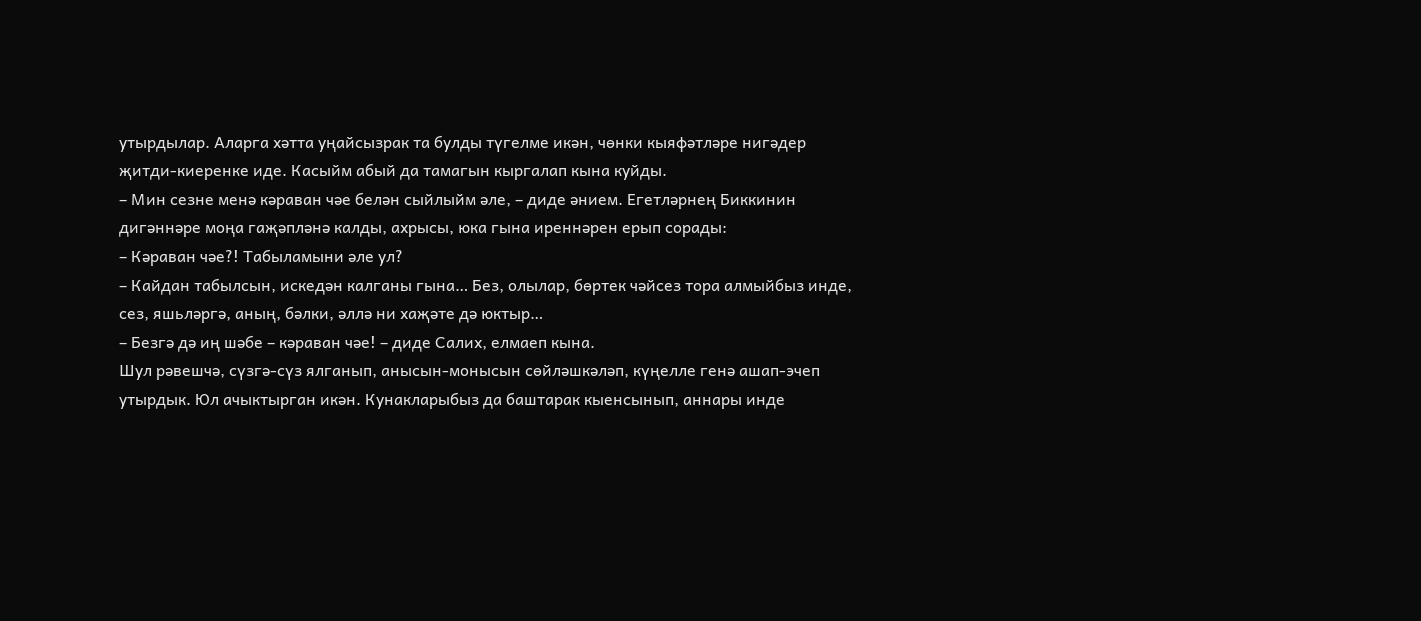утырдылар. Аларга хәтта уңайсызрак та булды түгелме икән, чөнки кыяфәтләре нигәдер җитди-киеренке иде. Касыйм абый да тамагын кыргалап кына куйды.
– Мин сезне менә кәраван чәе белән сыйлыйм әле, – диде әнием. Егетләрнең Биккинин дигәннәре моңа гаҗәпләнә калды, ахрысы, юка гына иреннәрен ерып сорады:
– Кәраван чәе?! Табыламыни әле ул?
– Кайдан табылсын, искедән калганы гына… Без, олылар, бөртек чәйсез тора алмыйбыз инде, сез, яшьләргә, аның, бәлки, әллә ни хаҗәте дә юктыр…
– Безгә дә иң шәбе – кәраван чәе! – диде Салих, елмаеп кына.
Шул рәвешчә, сүзгә-сүз ялганып, анысын-монысын сөйләшкәләп, күңелле генә ашап-эчеп утырдык. Юл ачыктырган икән. Кунакларыбыз да баштарак кыенсынып, аннары инде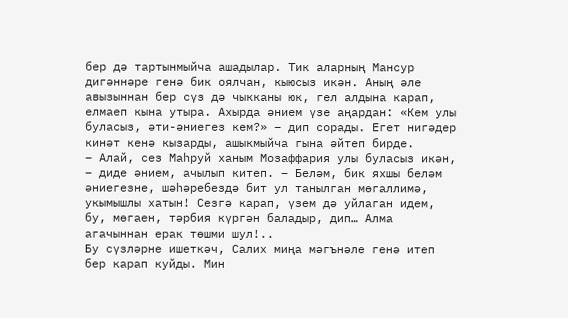бер дә тартынмыйча ашадылар. Тик аларның Мансур дигәннәре генә бик оялчан, кыюсыз икән. Аның әле авызыннан бер сүз дә чыкканы юк, гел алдына карап, елмаеп кына утыра. Ахырда әнием үзе аңардан: «Кем улы буласыз, әти-әниегез кем?» – дип сорады. Егет нигәдер кинәт кенә кызарды, ашыкмыйча гына әйтеп бирде.
– Алай, сез Маһруй ханым Мозаффария улы буласыз икән, – диде әнием, ачылып китеп. – Беләм, бик яхшы беләм әниегезне, шәһәребездә бит ул танылган мөгаллимә, укымышлы хатын! Сезгә карап, үзем дә уйлаган идем, бу, мөгаен, тәрбия күргән баладыр, дип… Алма агачыннан ерак төшми шул!..
Бу сүзләрне ишеткәч, Салих миңа мәгънәле генә итеп бер карап куйды. Мин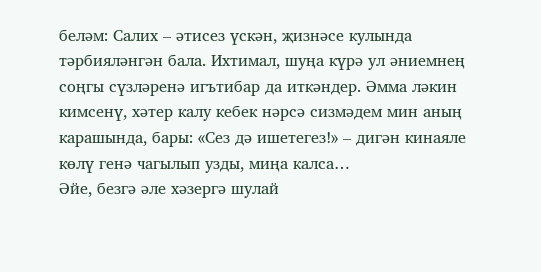беләм: Салих – әтисез үскән, җизнәсе кулында тәрбияләнгән бала. Ихтимал, шуңа күрә ул әниемнең соңгы сүзләренә игътибар да иткәндер. Әмма ләкин кимсенү, хәтер калу кебек нәрсә сизмәдем мин аның карашында, бары: «Сез дә ишетегез!» – дигән кинаяле көлү генә чагылып узды, миңа калса…
Әйе, безгә әле хәзергә шулай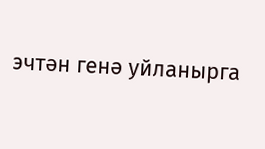эчтән генә уйланырга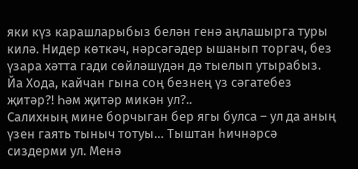яки күз карашларыбыз белән генә аңлашырга туры килә. Нидер көткәч, нәрсәгәдер ышанып торгач, без үзара хәтта гади сөйләшүдән дә тыелып утырабыз. Йа Хода, кайчан гына соң безнең үз сәгатебез җитәр?! Һәм җитәр микән ул?..
Салихның мине борчыган бер ягы булса – ул да аның үзен гаять тыныч тотуы… Тыштан һичнәрсә сиздерми ул. Менә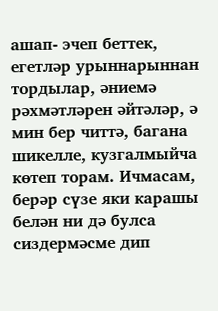ашап- эчеп беттек, егетләр урыннарыннан тордылар, әниемә рәхмәтләрен әйтәләр, ә мин бер читтә, багана шикелле, кузгалмыйча көтеп торам. Ичмасам, берәр сүзе яки карашы белән ни дә булса сиздермәсме дип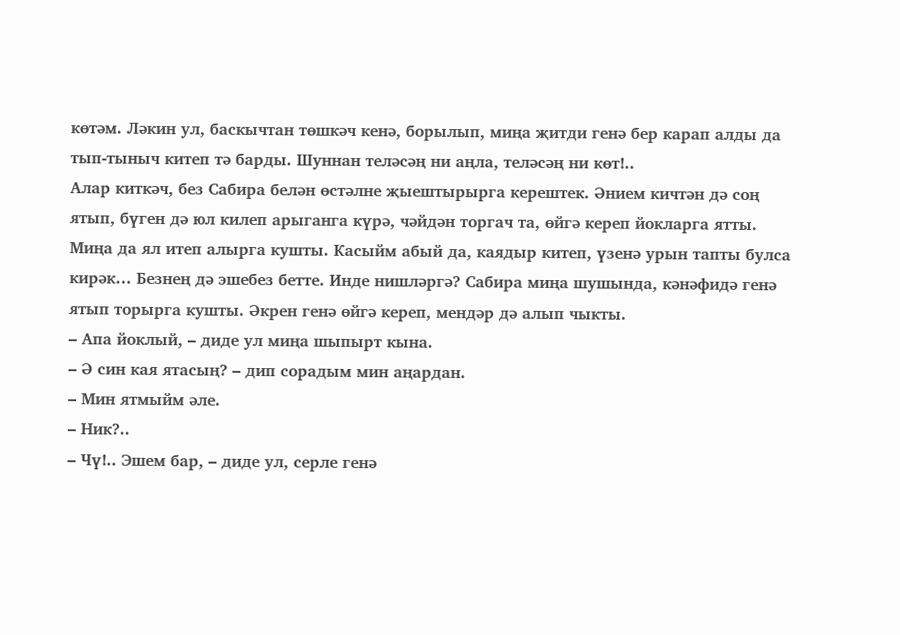көтәм. Ләкин ул, баскычтан төшкәч кенә, борылып, миңа җитди генә бер карап алды да тып-тыныч китеп тә барды. Шуннан теләсәң ни аңла, теләсәң ни көт!..
Алар киткәч, без Сабира белән өстәлне җыештырырга керештек. Әнием кичтән дә соң ятып, бүген дә юл килеп арыганга күрә, чәйдән торгач та, өйгә кереп йокларга ятты. Миңа да ял итеп алырга кушты. Касыйм абый да, каядыр китеп, үзенә урын тапты булса кирәк… Безнең дә эшебез бетте. Инде нишләргә? Сабира миңа шушында, кәнәфидә генә ятып торырга кушты. Әкрен генә өйгә кереп, мендәр дә алып чыкты.
– Апа йоклый, – диде ул миңа шыпырт кына.
– Ә син кая ятасың? – дип сорадым мин аңардан.
– Мин ятмыйм әле.
– Ник?..
– Чү!.. Эшем бар, – диде ул, серле генә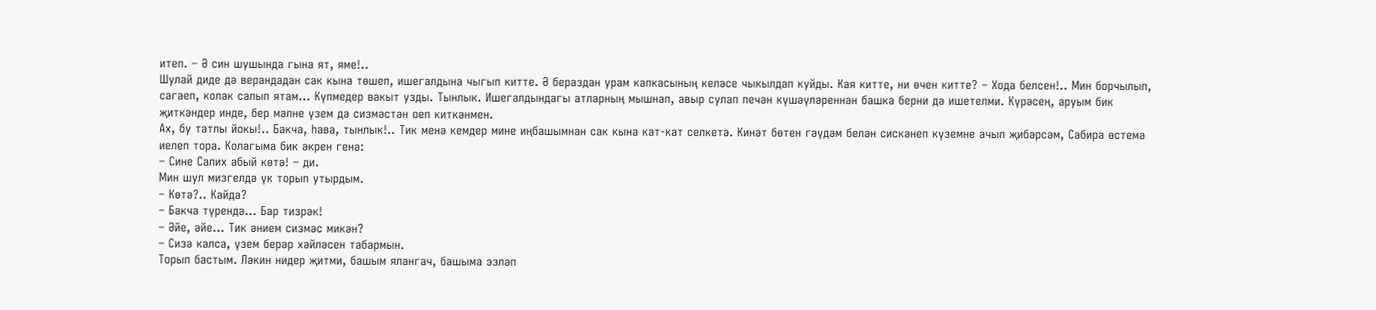итеп. – Ә син шушында гына ят, яме!..
Шулай диде дә верандадан сак кына төшеп, ишегалдына чыгып китте. Ә бераздан урам капкасының келәсе чыкылдап куйды. Кая китте, ни өчен китте? – Хода белсен!.. Мин борчылып, сагаеп, колак салып ятам… Күпмедер вакыт узды. Тынлык. Ишегалдындагы атларның мышнап, авыр сулап печән күшәүләреннән башка берни дә ишетелми. Күрәсең, аруым бик җиткәндер инде, бер мәлне үзем дә сизмәстән оеп киткәнмен.
Ах, бу татлы йокы!.. Бакча, һава, тынлык!.. Тик менә кемдер мине иңбашымнан сак кына кат-кат селкетә. Кинәт бөтен гәүдәм белән сискәнеп күземне ачып җибәрсәм, Сабира өстемә иелеп тора. Колагыма бик әкрен генә:
– Сине Салих абый көтә! – ди.
Мин шул мизгелдә үк торып утырдым.
– Көтә?.. Кайда?
– Бакча түрендә… Бар тизрәк!
– Әйе, әйе… Тик әнием сизмәс микән?
– Сизә калса, үзем берәр хәйләсен табармын.
Торып бастым. Ләкин нидер җитми, башым ялангач, башыма эзләп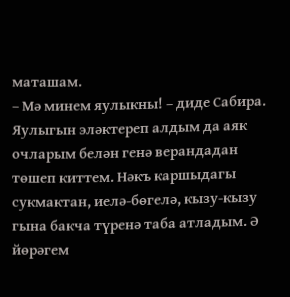маташам.
– Мә минем яулыкны! – диде Сабира.
Яулыгын эләктереп алдым да аяк очларым белән генә верандадан төшеп киттем. Нәкъ каршыдагы сукмактан, иелә-бөгелә, кызу-кызу гына бакча түренә таба атладым. Ә йөрәгем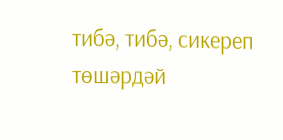тибә, тибә, сикереп төшәрдәй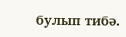булып тибә.